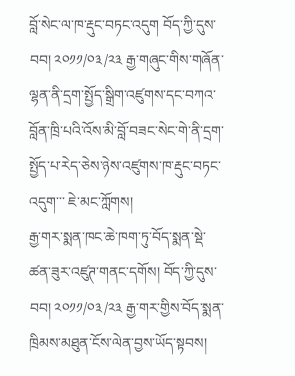བློ་སེང་ལ་ཁ་རྡུང་བཏང་འདུག བོད་ཀྱི་དུས་བབ། ༢༠༡༡/༠༣/༢༣ རྒྱ་གཞུང་གིས་གཞོན་ལྷན་ནི་དྲག་སྤྱོད་སྒྲིག་འཛུགས་དང་བཀའ་བློན་ཁྲི་པའི་འོས་མི་བློ་བཟང་སེང་གེ་ནི་དྲག་སྤྱོད་པ་རེད་ཅེས་ཉེས་འཛུགས་ཁ་རྡུང་བཏང་འདུག་་་ ཇེ་མང་ཀློགས།
རྒྱ་གར་སྨན་ཁང་ཆེ་ཁག་ཏུ་བོད་སྨན་སྡེ་ཚན་ཟུར་འཛུཊ་གནང་དགོས། བོད་ཀྱི་དུས་བབ། ༢༠༡༡/༠༣/༢༣ རྒྱ་གར་གྱིས་བོད་སྨན་ཁྲིམས་མཐུན་ངོས་ལེན་བྱས་ཡོད་སྟབས།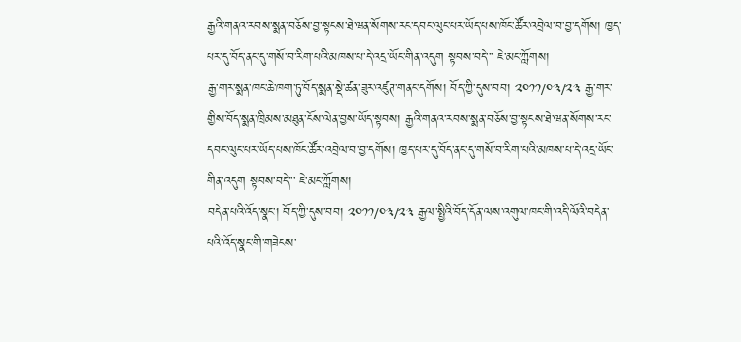རྒྱའི་གནའ་རབས་སྨན་བཅོས་བྱ་སྟངས་ཐེ་ཝན་སོགས་རང་དབང་ལུང་པར་ཡོད་པས་ཁོང་ཚོར་འབྲེལ་བ་བྱ་དགོས། ཁྱད་པར་དུ་བོད་ནང་དུ་གསོ་བ་རིག་པའི་མཁས་པ་དེ་འདྲ་ཡོང་གིན་འདུག སྟབས་བདེ་་་ ཇེ་མང་ཀློགས།
རྒྱ་གར་སྨན་ཁང་ཆེ་ཁག་ཏུ་བོད་སྨན་སྡེ་ཚན་ཟུར་འཛུཊ་གནང་དགོས། བོད་ཀྱི་དུས་བབ། ༢༠༡༡/༠༣/༢༣ རྒྱ་གར་གྱིས་བོད་སྨན་ཁྲིམས་མཐུན་ངོས་ལེན་བྱས་ཡོད་སྟབས། རྒྱའི་གནའ་རབས་སྨན་བཅོས་བྱ་སྟངས་ཐེ་ཝན་སོགས་རང་དབང་ལུང་པར་ཡོད་པས་ཁོང་ཚོར་འབྲེལ་བ་བྱ་དགོས། ཁྱད་པར་དུ་བོད་ནང་དུ་གསོ་བ་རིག་པའི་མཁས་པ་དེ་འདྲ་ཡོང་གིན་འདུག སྟབས་བདེ་་་ ཇེ་མང་ཀློགས།
བདེན་པའི་འོད་སྣང་། བོད་ཀྱི་དུས་བབ། ༢༠༡༡/༠༣/༢༣ རྒྱལ་སྤྱིའི་བོད་དོན་ལས་འགུལ་ཁང་གི་འདི་ལོའི་བདེན་པའི་འོད་སྣང་གི་གཟེངས་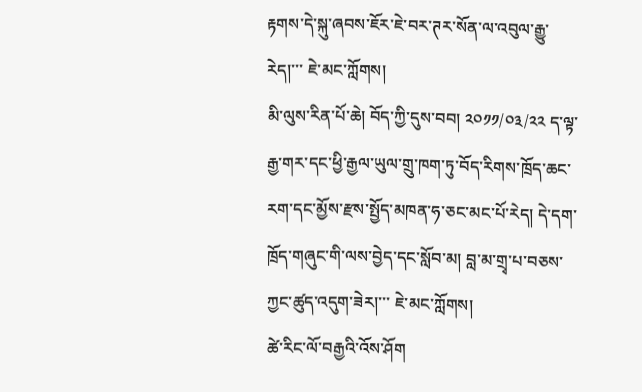རྟགས་དེ་སྐུ་ཞབས་ཇོར་ཇེ་བར་ཊར་སོན་ལ་འབུལ་རྒྱུ་རེད།་་་ ཇེ་མང་ཀློགས།
མི་ལུས་རིན་པོ་ཆེ། བོད་ཀྱི་དུས་བབ། ༢༠༡༡/༠༣/༢༢ ད་ལྟ་རྒྱ་གར་དང་ཕྱི་རྒྱལ་ཡུལ་གྲུ་ཁག་ཏུ་བོད་རིགས་ཁྲོད་ཆང་རག་དང་མྱོས་རྫས་སྤྱོད་མཁན་ཧ་ཅང་མང་པོ་རེད། དེ་དག་ཁྲོད་གཞུང་གི་ལས་བྱེད་དང་སློབ་མ། བླ་མ་གྲྭ་པ་བཅས་ཀྱང་ཚུད་འདུག་ཟེར།་་་ ཇེ་མང་ཀློགས།
ཚེ་རིང་ལོ་བརྒྱའི་འོས་ཤོག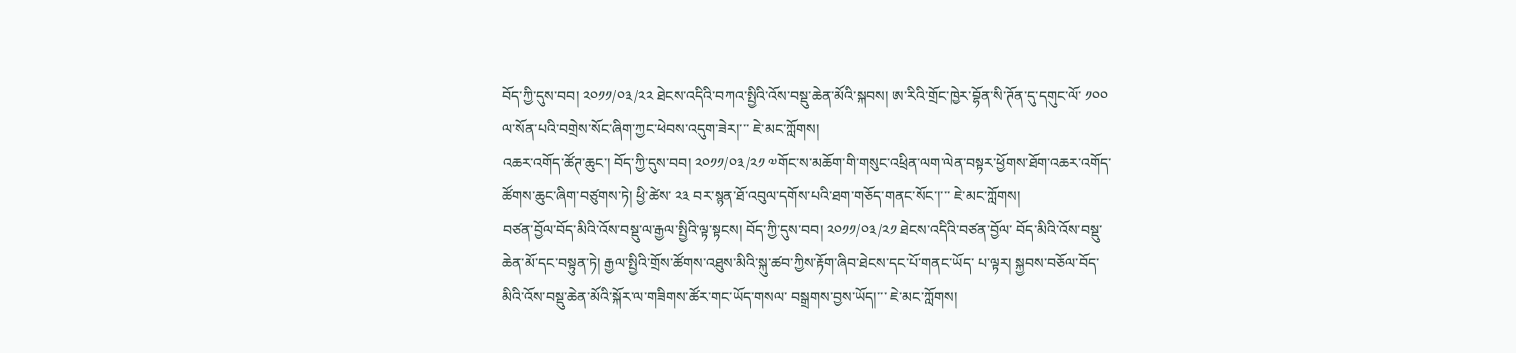བོད་ཀྱི་དུས་བབ། ༢༠༡༡/༠༣/༢༢ ཐེངས་འདིའི་བཀའ་སྤྱིའི་འོས་བསྡུ་ཆེན་མོའི་སྐབས། ཨ་རིའི་གྲོང་ཁྱེར་བྷོན་སི་ཊོན་དུ་དགུང་ལོ་ ༡༠༠ ལ་སོན་པའི་བགྲེས་སོང་ཞིག་ཀྱང་ཕེབས་འདུག་ཟེར།་་་ ཇེ་མང་ཀློགས།
འཆར་འགོད་ཚོཊ་ཆུང་། བོད་ཀྱི་དུས་བབ། ༢༠༡༡/༠༣/༢༡ ༧གོང་ས་མཆོག་གི་གསུང་འཕྲིན་ལག་ལེན་བསྟར་ཕྱོགས་ཐོག་འཆར་འགོད་ཚོགས་ཆུང་ཞིག་བཙུགས་ཏེ། ཕྱི་ཚེས་ ༢༣ བར་སྙན་ཐོ་འབུལ་དགོས་པའི་ཐག་གཅོད་གནང་སོང་།་་་ ཇེ་མང་ཀློགས།
བཙན་བྱོལ་བོད་མིའི་འོས་བསྡུ་ལ་རྒྱལ་སྤྱིའི་ལྟ་སྟངས། བོད་ཀྱི་དུས་བབ། ༢༠༡༡/༠༣/༢༡ ཐེངས་འདིའི་བཙན་བྱོལ་ བོད་མིའི་འོས་བསྡུ་ཆེན་མོ་དང་བསྟུན་ཏེ། རྒྱལ་སྤྱིའི་གྲོས་ཚོགས་འཐུས་མིའི་སྐུ་ཚབ་ཀྱིས་རྟོག་ཞིབ་ཐེངས་དང་པོ་གནང་ཡོད་ པ་ལྟར། སྐྱབས་བཅོལ་བོད་མིའི་འོས་བསྡུ་ཆེན་མོའི་སྐོར་ལ་གཟིགས་ཚོར་གང་ཡོད་གསལ་ བསྒྲགས་བྱས་ཡོད།་་་ ཇེ་མང་ཀློགས།